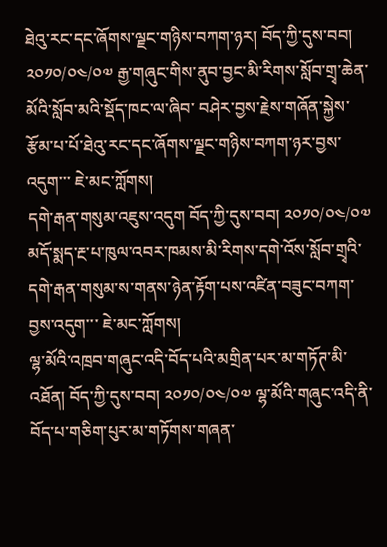ཐེའུ་རང་དང་ཞོགས་ལྗང་གཉིས་བཀག་ཉར། བོད་ཀྱི་དུས་བབ། ༢༠༡༠/༠༤/༠༧ རྒྱ་གཞུང་གིས་ནུབ་བྱང་མི་རིགས་སློབ་གྲྭ་ཆེན་མོའི་སློབ་མའི་སྡོད་ཁང་ལ་ཞིབ་ བཤེར་བྱས་རྗེས་གཞོན་སྐྱེས་རྩོམ་པ་པོ་ཐེའུ་རང་དང་ཞོགས་ལྗང་གཉིས་བཀག་ཉར་བྱས་ འདུག་་་ ཇེ་མང་ཀློགས།
དགེ་རྒན་གསུམ་འཇུས་འདུག བོད་ཀྱི་དུས་བབ། ༢༠༡༠/༠༤/༠༧ མདོ་སྨད་རྔ་པ་ཁུལ་འབར་ཁམས་མི་རིགས་དགེ་འོས་སློབ་གྲྭའི་དགེ་རྒན་གསུམ་ས་གནས་ཉེན་རྟོག་པས་འཛིན་བཟུང་བཀག་བྱས་འདུག་་་ ཇེ་མང་ཀློགས།
ལྷ་མོའི་འཁྲབ་གཞུང་འདི་བོད་པའི་མགྲིན་པར་མ་གཏོཊ་མི་འཐོན། བོད་ཀྱི་དུས་བབ། ༢༠༡༠/༠༤/༠༧ ལྷ་མོའི་གཞུང་འདི་ནི་བོད་པ་གཅིག་པུར་མ་གཏོགས་གཞན་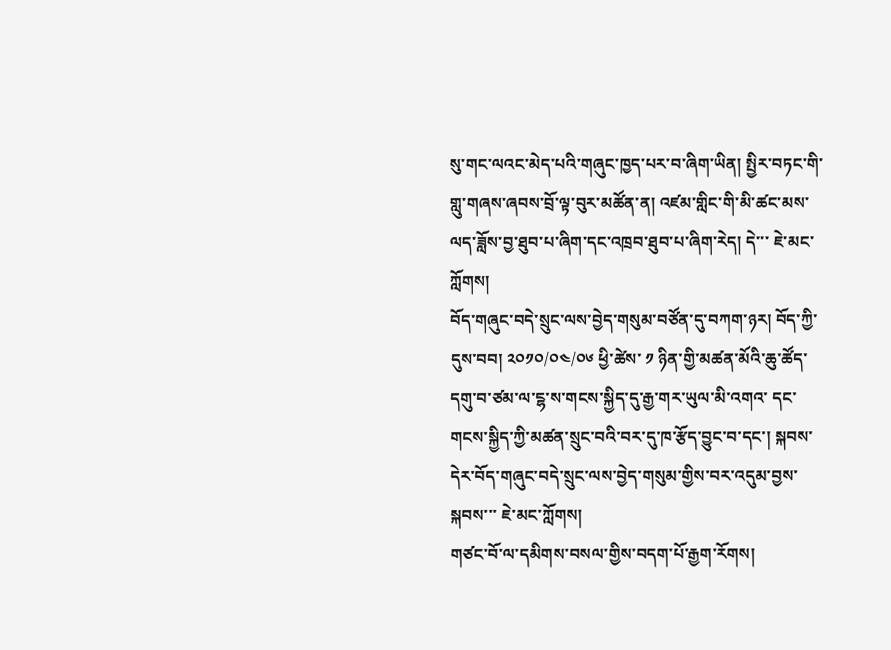སུ་གང་ལའང་མེད་པའི་གཞུང་ཁྱད་པར་བ་ཞིག་ཡིན། སྤྱིར་བཏང་གི་གླུ་གཞས་ཞབས་བྲོ་ལྟ་བུར་མཚོན་ན། འཛམ་གླིང་གི་མི་ཚང་མས་ལད་ཟློས་བྱ་ཐུབ་པ་ཞིག་དང་འཁྲབ་ཐུབ་པ་ཞིག་རེད། དེ་་་ ཇེ་མང་ཀློགས།
བོད་གཞུང་བདེ་སྲུང་ལས་བྱེད་གསུམ་བཙོན་དུ་བཀག་ཉར། བོད་ཀྱི་དུས་བབ། ༢༠༡༠/༠༤/༠༦ ཕྱི་ཚེས་ ༡ ཉིན་གྱི་མཚན་མོའི་ཆུ་ཚོད་དགུ་བ་ཙམ་ལ་ངྷ་ས་གངས་སྐྱིད་དུ་རྒྱ་གར་ཡུལ་མི་འགའ་ དང་གངས་སྐྱིད་ཀྱི་མཚན་སྲུང་བའི་བར་དུ་ཁ་རྩོད་བྱུང་བ་དང་། སྐབས་དེར་བོད་གཞུང་བདེ་སྲུང་ལས་བྱེད་གསུམ་གྱིས་བར་འདུམ་བྱས་སྐབས་་་ ཇེ་མང་ཀློགས།
གཙང་བོ་ལ་དམིགས་བསལ་གྱིས་བདག་པོ་རྒྱག་རོགས།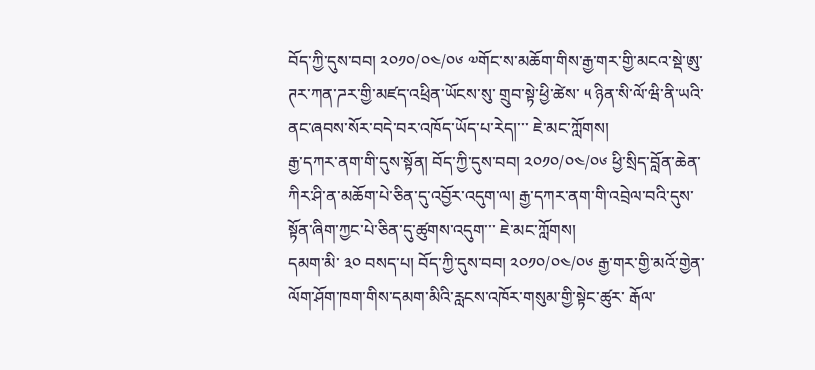བོད་ཀྱི་དུས་བབ། ༢༠༡༠/༠༤/༠༦ ༧གོང་ས་མཆོག་གིས་རྒྱ་གར་གྱི་མངའ་སྡེ་ཨུ་ཊར་ཀན་ཌར་གྱི་མཛད་འཕྲིན་ཡོངས་སུ་ གྲུབ་སྟེ་ཕྱི་ཚེས་ ༥ ཉིན་སི་ལོ་ཝི་ནི་ཡའི་ནང་ཞབས་སོར་བདེ་བར་འཁོད་ཡོད་པ་རེད།་་་ ཇེ་མང་ཀློགས།
རྒྱ་དཀར་ནག་གི་དུས་སྟོན། བོད་ཀྱི་དུས་བབ། ༢༠༡༠/༠༤/༠༦ ཕྱི་སྲིད་བློན་ཆེན་ཀིར་ཤི་ན་མཆོག་པེ་ཅིན་དུ་འབྱོར་འདུག་ལ། རྒྱ་དཀར་ནག་གི་འབྲེལ་བའི་དུས་སྟོན་ཞིག་ཀྱང་པེ་ཅིན་དུ་ཚུགས་འདུག་་་ ཇེ་མང་ཀློགས།
དམག་མི་ ༣༠ བསད་པ། བོད་ཀྱི་དུས་བབ། ༢༠༡༠/༠༤/༠༦ རྒྱ་གར་གྱི་མའོ་གྱེན་ལོག་ཤོག་ཁག་གིས་དམག་མིའི་རླངས་འཁོར་གསུམ་གྱི་སྟེང་ཚུར་ རྒོལ་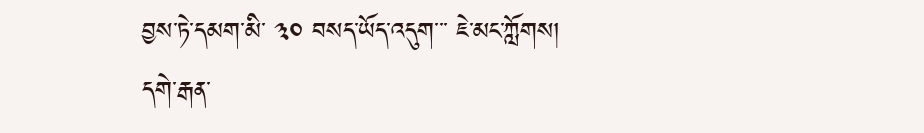བྱས་ཏེ་དམག་མི་ ༣༠ བསད་ཡོད་འདུག་་་ ཇེ་མང་ཀློགས།
དགེ་རྒན་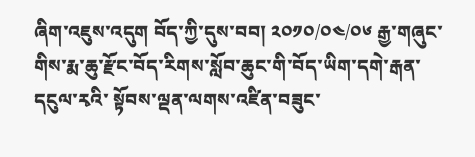ཞིག་འཇུས་འདུག བོད་ཀྱི་དུས་བབ། ༢༠༡༠/༠༤/༠༦ རྒྱ་གཞུང་གིས་རྨ་ཆུ་རྫོང་བོད་རིགས་སློབ་ཆུང་གི་བོད་ཡིག་དགེ་རྒན་དངུལ་རྭའི་ སྟོབས་ལྡན་ལགས་འཛིན་བཟུང་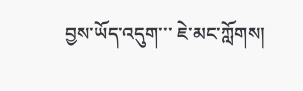བྱས་ཡོད་འདུག་་་ ཇེ་མང་ཀློགས།